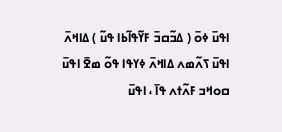ߊߟߎ߫ ߦߋ߫ ( ߡߏ߬ߛߏ߫ ߓߌ߬ߟߊ߬ߕߊ ߟߎ߬ ) ߡߊߞߍ߫ ߊߟߎ߫ ߖߍ߬ߘߍ ߡߊߞߍ߫ ߦߌߟߊ ߟߋ߬ ߘߐ߫ ߊߟߎ߫ ߛߋߞߏ ߓߍ߬ߙߍ ߟߊ߫ ، ߊߟߎ߫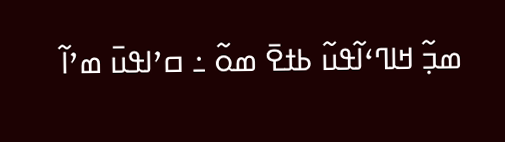ߘߏ߲߬ ߞߊߣߵߊ߬ߟߎ߬ ߕߙߐ߫ ߘߋ߬ ߸ ߛߴߊߟߎ߫ ߘߴߊ߬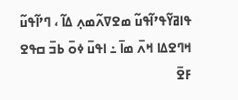ߟߊߥߌ߬ߟߴߊ߬ߟߎ߬ ߘߐߜߍ߬ߘߍ߲ ߡߊ߬ ، ߣߴߊ߬ߟߎ߬ ߞߣߐߡߊ ߞߍ߫ ߘߊ߫ ߸ ߊߟߎ߫ ߦߋ߫ ߕߏ߫ ߛߟߐ ߓߐ߫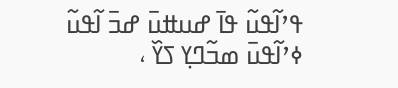ߟߴߊ߬ߟߎ߬ ߟߊ߫ ߝߎߚߎ߫ ߝߏ߫ ߊ߬ߟߎ߬ ߦߴߊ߬ߟߎ߫ ߘߏ߬ߣߌ߲ ߖߌ߰ ،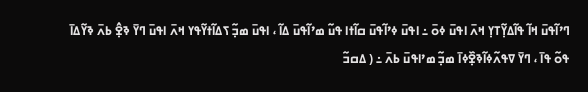ߣߴߊ߬ߟߎ߫ ߞߊ߬ ߟߊ߬ߡߌ߲߬ߠߌ߲ ߞߍ߫ ߊߟߎ߫ ߦߋ߫ ߸ ߊߟߎ߫ ߦߴߊ߬ߟߎ߫ ߛߊ߬ߙߊ ߟߎ߬ ߘߴߊ߬ߟߎ߫ ߡߊ߬ ، ߊߟߎ߫ ߘߏ߲߬ ߖߡߊ߬ߙߌ߬ߟߌ ߞߍ߫ ߊߟߎ߫ ߣߌ߫ ߢߐ߲߮ ߕߍ߫ ߢߌ߬ߡߊ߫ ߟߋ߬ ߟߊ߫ ، ߣߌ߫ ߜߟߍ߬ߦߊ߬ߢߐ߲߰ߦߊ߫ ߘߏ߲߬ ߘߴߊߟߎ߫ ߕߍ߫ ߸ ( ߡߛߏ߬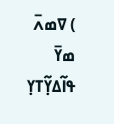) ߜߘߍ߫ ߘߌ߫ ߟߊ߬ߡߌ߲߬ߠߌ߲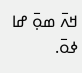ߞߍ߫ ߘߋ߲߫ ߝߊ ߦߋ߫.